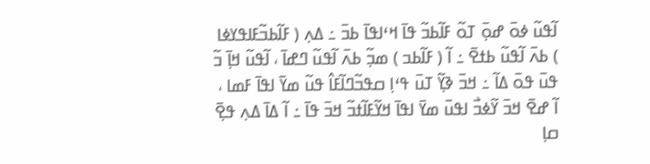ߊ߬ߟߎ߬ ߦߋ߫ ߝߋ߲߫ ߠߋ߬ ߓߊ߬ߕߏ߬ ߟߊ߫ ߞߵߊߟߊ߫ ߕߏ߫ ߸ ߡߍ߲ ( ߓߊ߬ߕߏ߬ߓߊߟߌߦߊ ) ߕߍ߫ ߊ߬ߟߎ߬ ߕߙߐ߫ ߸ ߊ߬ ( ߓߊ߬ߕߏ ) ߘߏ߲߬ ߕߍ߫ ߊ߬ߟߎ߬ ߣߝߊ߫ ، ߊ߬ߟߎ߬ ߞߊ߲߫ ߏ߬ ߟߎ߫ ߟߋ߫ ߡߊ߬ ߸ ߞߏ߫ ߢߌ߲߬ ߠߎ߫ ߟߵߊ߲ ߛߟߏ߬ߣߊ߬ߓߊ߮ ߟߎ߬ ߘߌ߫ ߊߟߊ߫ ߓߘߊ ، ߊ߬ ߝߐ߫ ߞߏ߫ ߌ߬ߦߏ߯ ߊߟߎ߫ ߘߌ߫ ߊߟߊ߫ ߞߌ߬ߓߊ߬ߙߏ߬ ߞߏ߫ ߟߊ߫ ߸ ߊ߬ ߡߊ߫ ߡߍ߲ ߟߐ߲߫ ߛߊ߲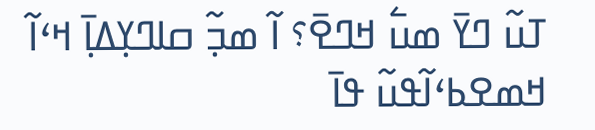ߠߎ߬ ߣߌ߫ ߘߎ߱ ߞߣߐ߫؟ ߊ߬ ߘߏ߲߬ ߛߊߣߌ߲ߡߊ߲߫ ߞߵߊ߬ ߞߘߐߕߵߊ߬ߟߎ߬ ߟߊ߫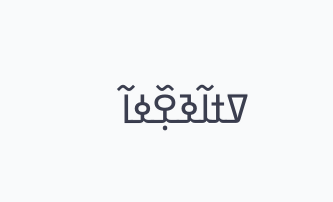ߜߙߊ߬ߢߐ߲߰ߦߊ߬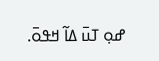ߝߋ߲ ߠߎ߫ ߡߊ߬ ߞߟߋ߫.